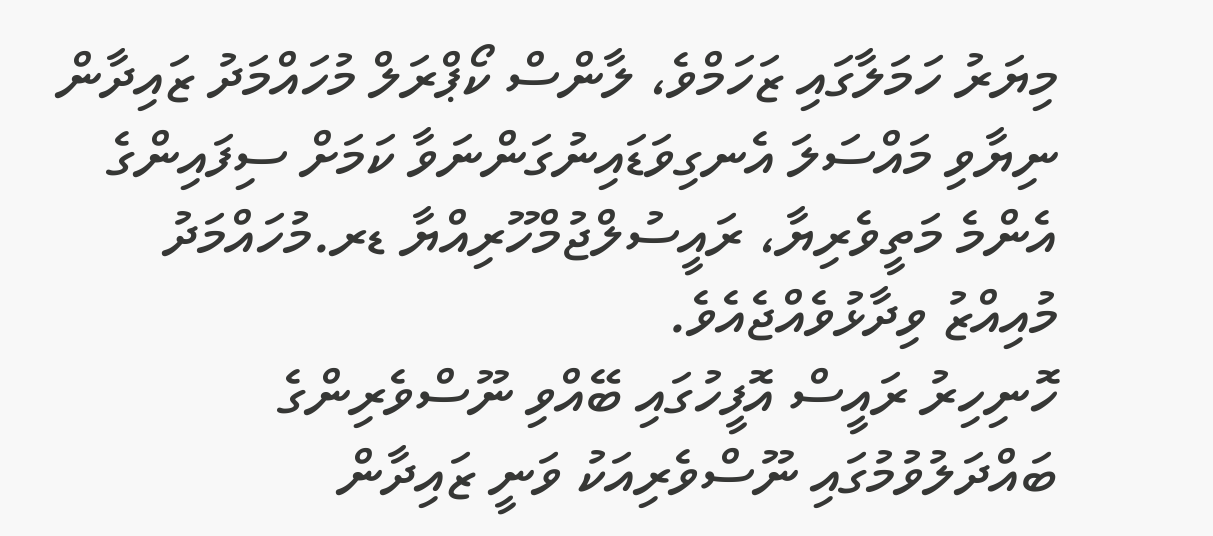މިޔަރު ހަމަލާގައި ޒަހަމްވެ، ލާންސް ކޯޕްރަލް މުހައްމަދު ޒައިދާން ނިޔާވި މައްސަލަ އެނގިވަޑައިނުގަންނަވާ ކަމަށް ސިފައިންގެ އެންމެ މަތީވެރިޔާ، ރައީސުލްޖުމްހޫރިއްޔާ ޑރ.މުހައްމަދު މުއިއްޒު ވިދާޅުވެއްޖެއެވެ.
ހޮނިހިރު ރައީސް އޮފީހުގައި ބޭއްވި ނޫސްވެރިންގެ ބައްދަލުވުމުގައި ނޫސްވެރިއަކު ވަނީ ޒައިދާން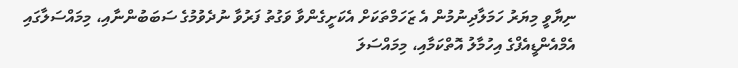ނިޔާވީ މިޔަރު ހަމަލާދިނުމުން އެ ޒަހަމްތަކަށް އެކަށީގެންވާ ވަގުތު ފަރުވާ ނުދެވުމުގެ ސަބަބުންނާއި، މިމައްސަލާގައި އެމްއެންޑީއެފްގެ އިހުމާލު އޮތްކަމާއި، މިމައްސަލަ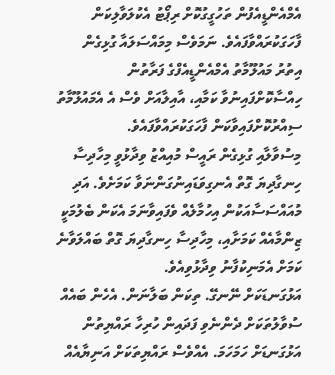އެމްއެންޑީއެފުން ތަހުގީގުކޮށް ރިޕޯޓު އެކުލަވާލިކަން ފާހަގަކުރައްވާފައެވެ. ނަމަވެސް މިމައްސަލައާ ގުޅިގެން އިތުރު މައުލޫމާތު އެމްއެންޑީއެފްގެ ފަރާތުން ހިއްސާކޮށްފައިނުވާ ކަމާއި، އާއިލާއަށް ވެސް އެ އެމައުލޫމާތު ސިއްރުކޮށްފައިވާކަން ފާހަގަކުރައްވާފައެވެ.
މިސުވާލާއި ގުޅިގެން ރައީސް މުއިއްޒު ވިދާޅުވީ މިހާދިސާ ހިނގާދިޔަ ގޮތް އެނގިވަޑައިނުގަންނަވާ ކަމަށެވެ. އަދި މުއައްސަސާއަކުން އިހުމާލެއް ވެފައިވާނަމަ އެކަން ބެލުމަކީ ޒިންމާއެއް ކަމަށާއި، މިހާދިސާ ހިނގާދިޔަ ގޮތް ބައްލަވާނެ ކަމަށް އެމަނިކުފާނު ވިދާޅުވިއެވެ.
އަޅުގަނޑަކަށް ނޭނގޭ. ތިކަން ބަލާނަން. އެހެން ބައެއް ސުވާލުތަކަށް ދެންނެވި ފަދައިން ހުރިހާ ރައްޔިތުން އަޅުގަނޑަށް ހަމަހަމަ. އެއްވެސް ރައްޔިތަކަށް އަނިޔާއެއް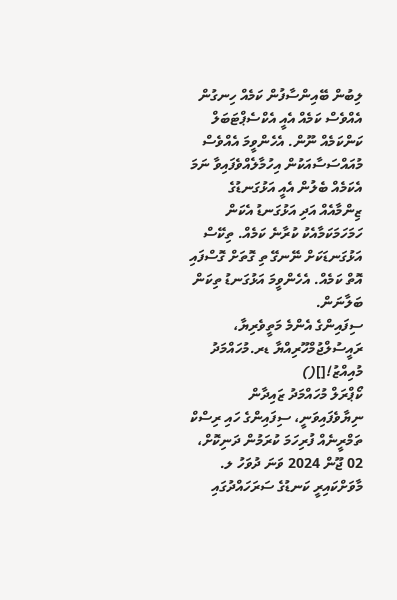ލިބުން ބޭއިންސާފުން ކަމެއް ހިނގުން އެއްވެސް ކަމެއް އެއީ އެކްސެޕްޓަބަލް ކަންކަމެއް ނޫން. އެހެންވީމަ އެއްވެސް މުއައްސަސާއަކުން އިހުމާލެއްވެފައިވާ ނަމަ އެކަމެއް ބެލުން އެއީ އަޅުގަނޑުގެ ޒިންމާއެއް އަދި އަޅުގަނޑު އެކަން ހަމަހަމަކަމާއެކު ކުރާނެ ކަމެއް. ތިކޭސް އަޅުގަނޑަކަށް ނޭނގޭ ތި ގޮތަށް ގޮސްފައި އޮތް ކަމެއް. އެހެންވީމަ އަޅުގަނޑު ތިކަން ބަލާނަން.
ސިފައިންގެ އެންމެ މަތީވެރިޔާ، ރައީސުލްޖުމްހޫރިއްޔާ ޑރ.މުހައްމަދު މުއިއްޒު![]()
ކޯޕްރަލް މުހައްމަދު ޒައިދާން ނިޔާވެފައިވަނީ، ސިފައިންގެ ހައި ރިސްކް ތަމްރީނެއް ފުރިހަމަ ކުރަމުން ދަނިކޮށް، 02 ޖޫން 2024 ވަނަ ދުވަހު ލ. މާވަށްކައިރީ ކަނޑުގެ ސަރަހައްދުގައި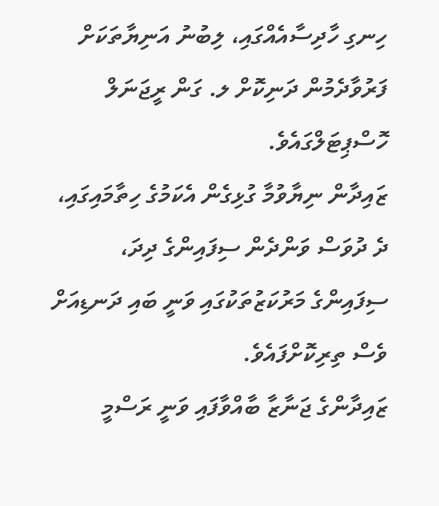ހިނގި ހާދިސާއެއްގައި، ލިބުނު އަނިޔާތަކަށް ފަރުވާދެމުން ދަނިކޮށް ލ. ގަން ރީޖަނަލް ހޮސްޕިޓަލްގައެވެ.
ޒައިދާން ނިޔާވުމާ ގުޅިގެން އެކަމުގެ ހިތާމައިގައި، ދެ ދުވަސް ވަންދެން ސިފައިންގެ ދިދަ، ސިފައިންގެ މަރުކަޒުތަކުގައި ވަނީ ބައި ދަނޑިއަށް ވެސް ތިރިކޮށްފައެވެ.
ޒައިދާންގެ ޖަނާޒާ ބާއްވާފައި ވަނީ ރަސްމީ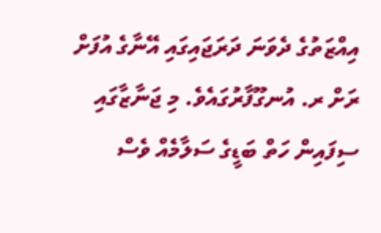އިއްޒަތުގެ ދެވަނަ ދަރަޖައިގައި އޭނާގެ އުފަށް ރަށް ރ. އުނގޫފާރުގައެވެ. މި ޖަނާޒާގައި ސިފައިން ހަތް ބަޑީގެ ސަލާމެއް ވެސް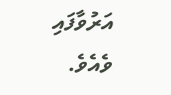އަރުވާފައި ވެއެވެ.